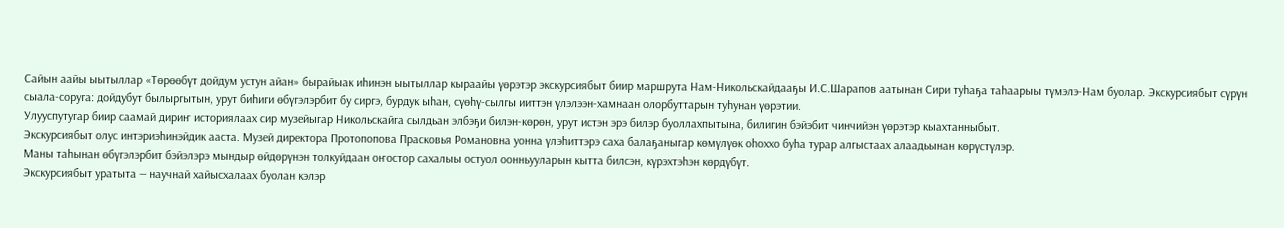Сайын аайы ыытыллар «Төрөөбүт дойдум устун айан» бырайыак иһинэн ыытыллар кыраайы үөрэтэр экскурсиябыт биир маршрута Нам-Никольскайдааҕы И.С.Шарапов аатынан Сири туһаҕа таһаарыы түмэлэ-Нам буолар. Экскурсиябыт сүрүн сыала-соруга: дойдубут былыргытын, урут биһиги өбүгэлэрбит бу сиргэ, бурдук ыһан, сүөһү-сылгы ииттэн үлэлээн-хамнаан олорбуттарын туһунан үөрэтии.
Улууспутугар биир саамай дириҥ историялаах сир музейыгар Никольскайга сылдьан элбэҕи билэн-көрөн, урут истэн эрэ билэр буоллахпытына, билигин бэйэбит чинчийэн үөрэтэр кыахтанныбыт.
Экскурсиябыт олус интэриэһинэйдик ааста. Музей директора Протопопова Прасковья Романовна уонна үлэһиттэрэ саха балаҕаныгар көмүлүөк оһоххо буһа турар алгыстаах алаадьынан көрүстүлэр.
Маны таһынан өбүгэлэрбит бэйэлэрэ мындыр өйдөрүнэн толкуйдаан оҥостор сахалыы остуол оонньууларын кытта билсэн, күрэхтэһэн көрдүбүт.
Экскурсиябыт уратыта — научнай хайысхалаах буолан кэлэр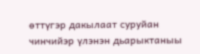өттүгэр дакылаат суруйан чинчийэр үлэнэн дьарыктаныы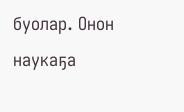буолар. Онон наукаҕа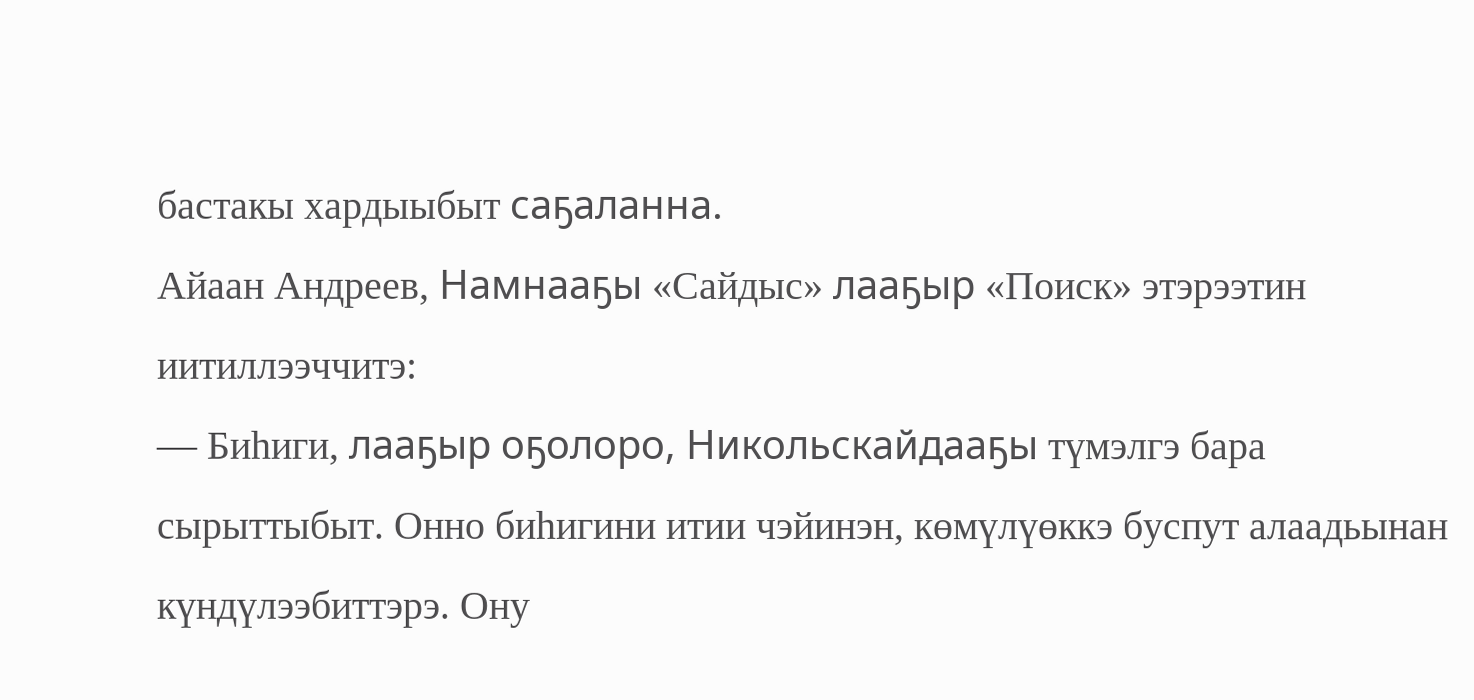бастакы хардыыбыт саҕаланна.
Айаан Андреев, Намнааҕы «Сайдыс» лааҕыр «Поиск» этэрээтин иитиллээччитэ:
— Биһиги, лааҕыр оҕолоро, Никольскайдааҕы түмэлгэ бара сырыттыбыт. Онно биһигини итии чэйинэн, көмүлүөккэ буспут алаадьынан күндүлээбиттэрэ. Ону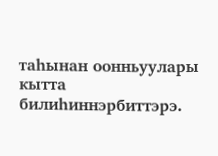таһынан оонньуулары кытта билиһиннэрбиттэрэ.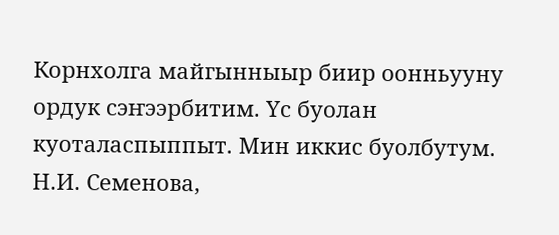Корнхолга майгынныыр биир оонньууну ордук сэҥээрбитим. Үс буолан куоталаспыппыт. Мин иккис буолбутум.
Н.И. Семенова,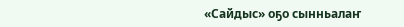«Сайдыс» оҕо сынньалаҥ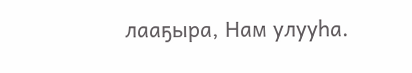лааҕыра, Нам улууһа.